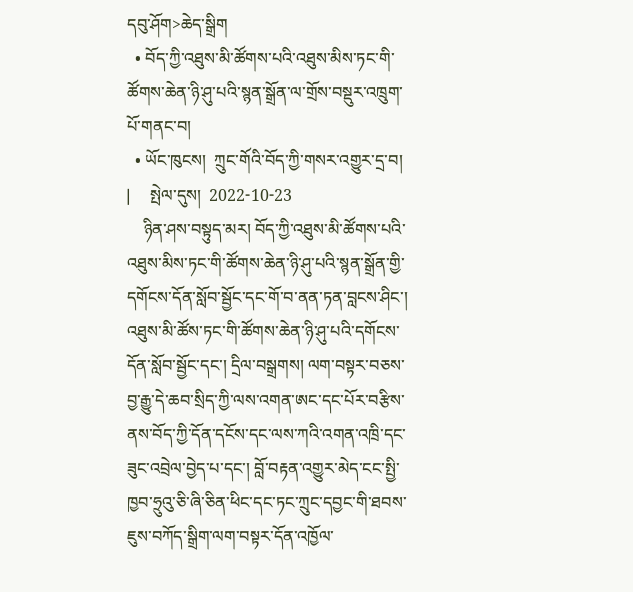དབུ་ཤོག>ཆེད་སྒྲིག
  • བོད་ཀྱི་འཐུས་མི་ཚོགས་པའི་འཐུས་མིས་ཏང་གི་ཚོགས་ཆེན་ཉི་ཤུ་པའི་སྙན་སྒྲོན་ལ་གྲོས་བསྡུར་འཁྲུག་པོ་གནང་བ།
  • ཡོང་ཁུངས།  ཀྲུང་གོའི་བོད་ཀྱི་གསར་འགྱུར་དྲ་བ།   |     སྤེལ་དུས།  2022-10-23
    ཉིན་ཤས་བསྟུད་མར། བོད་ཀྱི་འཐུས་མི་ཚོགས་པའི་འཐུས་མིས་ཏང་གི་ཚོགས་ཆེན་ཉི་ཤུ་པའི་སྙན་སྒྲོན་གྱི་དགོངས་དོན་སློབ་སྦྱོང་དང་གོ་བ་ནན་ཏན་བླངས་ཤིང་། འཐུས་མི་ཚོས་ཏང་གི་ཚོགས་ཆེན་ཉི་ཤུ་པའི་དགོངས་དོན་སློབ་སྦྱོང་དང་། དྲིལ་བསྒྲགས། ལག་བསྟར་བཅས་བྱ་རྒྱུ་དེ་ཆབ་སྲིད་ཀྱི་ལས་འགན་ཨང་དང་པོར་བརྩིས་ནས་བོད་ཀྱི་དོན་དངོས་དང་ལས་ཀའི་འགན་འཁྲི་དང་ཟུང་འབྲེལ་བྱེད་པ་དང་། བློ་བརྟན་འགྱུར་མེད་ངང་སྤྱི་ཁྱབ་ཧྲུའུ་ཅི་ཞི་ཅིན་ཕིང་དང་ཏང་ཀྲུང་དབྱང་གི་ཐབས་ཇུས་བཀོད་སྒྲིག་ལག་བསྟར་དོན་འཁྱོལ་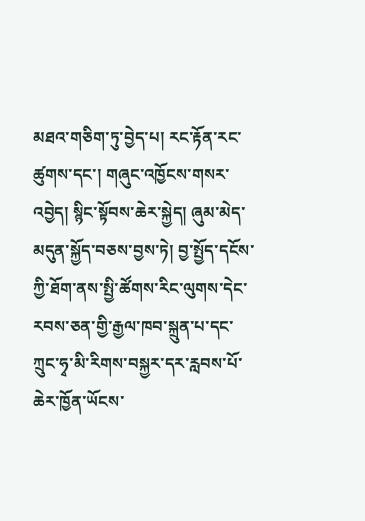མཐའ་གཅིག་ཏུ་བྱེད་པ། རང་རྟོན་རང་ཚུགས་དང་། གཞུང་འཁྱོངས་གསར་འབྱེད། སྙིང་སྟོབས་ཆེར་སྐྱེད། ཞུམ་མེད་མདུན་སྐྱོད་བཅས་བྱས་ཏེ། བྱ་སྤྱོད་དངོས་ཀྱི་ཐོག་ནས་སྤྱི་ཚོགས་རིང་ལུགས་དེང་རབས་ཅན་གྱི་རྒྱལ་ཁབ་སྐྲུན་པ་དང་ཀྲུང་ཧྭ་མི་རིགས་བསྐྱར་དར་རླབས་པོ་ཆེར་ཁྱོན་ཡོངས་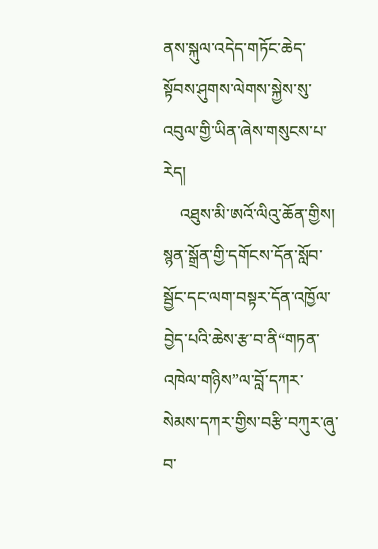ནས་སྐུལ་འདེད་གཏོང་ཆེད་སྟོབས་ཤུགས་ལེགས་སྐྱེས་སུ་འབུལ་གྱི་ཡིན་ཞེས་གསུངས་པ་རེད།
    འཐུས་མི་ཨའོ་ལིའུ་ཆོན་གྱིས། སྙན་སྒྲོན་གྱི་དགོངས་དོན་སློབ་སྦྱོང་དང་ལག་བསྟར་དོན་འཁྱོལ་བྱེད་པའི་ཆེས་རྩ་བ་ནི“གཏན་འཁེལ་གཉིས”ལ་བློ་དཀར་སེམས་དཀར་གྱིས་བརྩི་བཀུར་ཞུ་བ་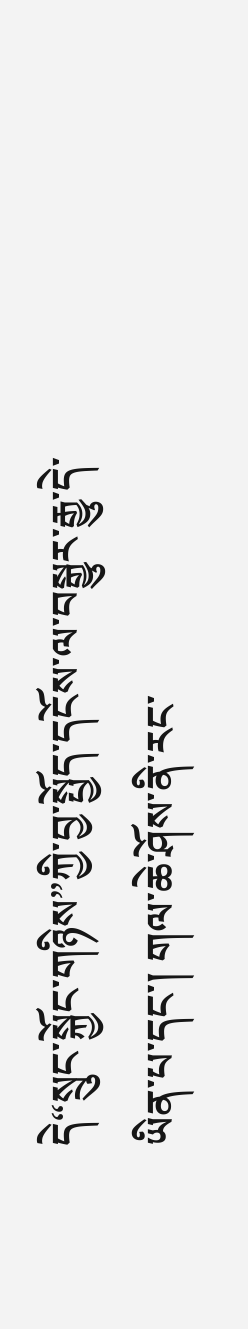དེ“སྲུང་སྐྱོང་གཉིས”ཀྱི་བྱ་སྤྱོད་དངོས་ལ་བསྒྱུར་རྒྱུ་དེ་ཡིན་པ་དང་། གལ་ཆེ་ཤོས་ནི་རང་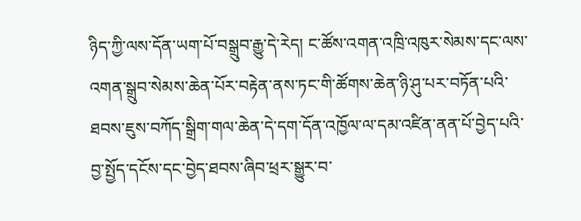ཉིད་ཀྱི་ལས་དོན་ཡག་པོ་བསྒྲུབ་རྒྱུ་དེ་རེད། ང་ཚོས་འགན་འཁྲི་འཁུར་སེམས་དང་ལས་འགན་སྒྲུབ་སེམས་ཆེན་པོར་བརྟེན་ནས་ཏང་གི་ཚོགས་ཆེན་ཉི་ཤུ་པར་བཏོན་པའི་ཐབས་ཇུས་བཀོད་སྒྲིག་གལ་ཆེན་དེ་དག་དོན་འཁྱོལ་ལ་དམ་འཛིན་ནན་པོ་བྱེད་པའི་བྱ་སྤྱོད་དངོས་དང་བྱེད་ཐབས་ཞིབ་ཕྲར་སྒྱུར་བ་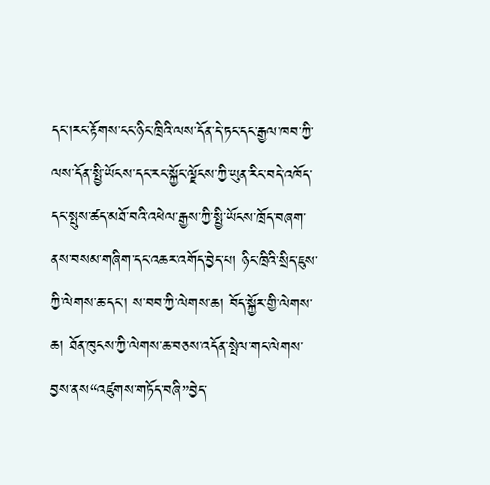དང་།རང་རྟོགས་ངང་ཉིང་ཁྲིའི་ལས་དོན་དེ་ཏང་དང་རྒྱལ་ཁབ་ཀྱི་ལས་དོན་སྤྱི་ཡོངས་དང་རང་སྐྱོང་ལྗོངས་ཀྱི་ཡུན་རིང་བདེ་འཁོད་དང་སྤུས་ཚད་མཐོ་བའི་འཕེལ་རྒྱས་ཀྱི་སྤྱི་ཡོངས་ཁྲོད་བཞག་ནས་བསམ་གཞིག་དང་འཆར་འགོད་བྱེད་པ། ཉིང་ཁྲིའི་སྲིད་ཇུས་ཀྱི་ལེགས་ཆ་དང་། ས་བབ་ཀྱི་ལེགས་ཆ། བོད་སྐྱོར་གྱི་ལེགས་ཆ། ཐོན་ཁུངས་ཀྱི་ལེགས་ཆ་བཅས་འདོན་སྤེལ་གང་ལེགས་བྱས་ནས“འཛུགས་གཏོད་བཞི”བྱེད་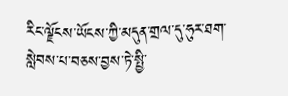རིང་ལྗོངས་ཡོངས་ཀྱི་མདུན་གྲལ་དུ་ཧུར་ཐག་སླེབས་པ་བཅས་བྱས་ཏེ་སྤྱི་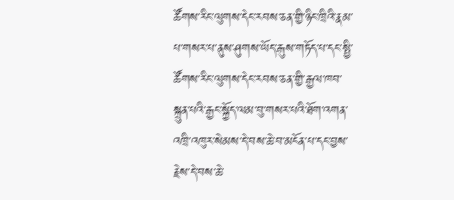ཚོགས་རིང་ལུགས་དེང་རབས་ཅན་གྱི་ཉིང་ཁྲིའི་རྣམ་པ་གསར་པ་ནུས་ཤུགས་ཡོད་རྒུས་གཏོད་པ་དང་སྤྱི་ཚོགས་རིང་ལུགས་དེང་རབས་ཅན་གྱི་རྒྱལ་ཁབ་སྐྲུན་པའི་རྒྱང་སྐྱོད་ལམ་བུ་གསར་པའི་ཐོག་འགན་འཁྲི་འཁུར་སེམས་དེ་བས་ཆེ་བ་མངོན་པ་དང་བྱས་རྗེས་དེ་བས་ཆེ་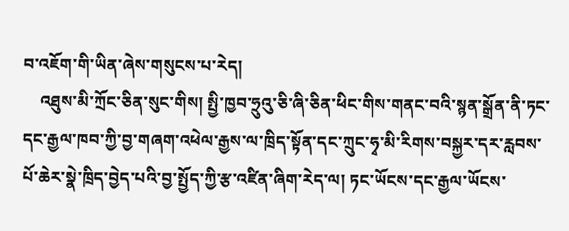བ་འཇོག་གི་ཡིན་ཞེས་གསུངས་པ་རེད།
    འཐུས་མི་ཀྲོང་ཅིན་སུང་གིས། སྤྱི་ཁྱབ་ཧྲུའུ་ཅི་ཞི་ཅིན་ཕིང་གིས་གནང་བའི་སྙན་སྒྲོན་ནི་ཏང་དང་རྒྱལ་ཁབ་ཀྱི་བྱ་གཞག་འཕེལ་རྒྱས་ལ་ཁྲིད་སྟོན་དང་ཀྲུང་ཧྭ་མི་རིགས་བསྐྱར་དར་རླབས་པོ་ཆེར་སྣེ་ཁྲིད་བྱེད་པའི་བྱ་སྤྱོད་ཀྱི་རྩ་འཛིན་ཞིག་རེད་ལ། ཏང་ཡོངས་དང་རྒྱལ་ཡོངས་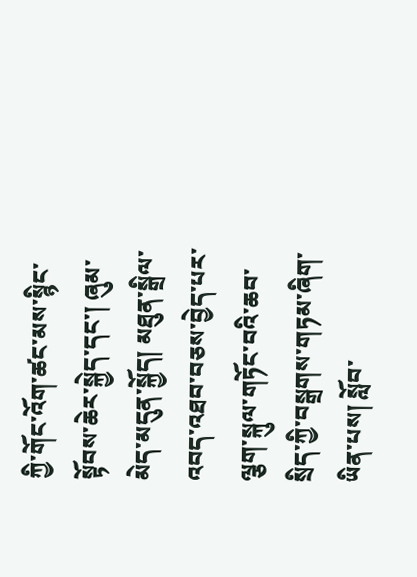ཀྱི་གོང་འོག་ཚང་མས་སྙིང་སྟོབས་ཆེར་སྐྱེད་དང་། ཞུམ་མེད་མདུན་སྐྱོད། མཐུན་སྒྲིལ་འབད་འཐབ་བཅས་བྱེད་པར་ལྕག་སྐུལ་གཏོང་བའི་ཆབ་སྲིད་ཀྱི་བསྒྲགས་གཏམ་ཞིག་ཡིན་པས། སློབ་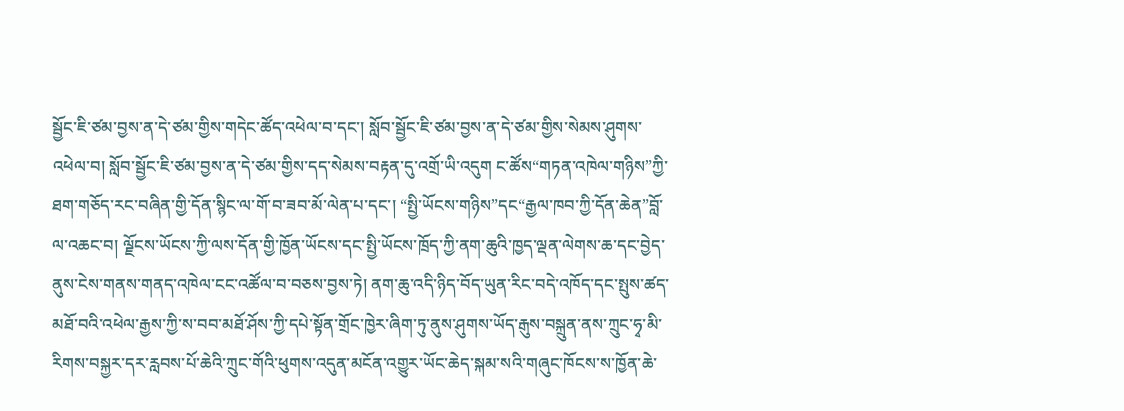སྦྱོང་ཇི་ཙམ་བྱས་ན་དེ་ཙམ་གྱིས་གདེང་ཚོད་འཕེལ་བ་དང་། སློབ་སྦྱོང་ཇི་ཙམ་བྱས་ན་དེ་ཙམ་གྱིས་སེམས་ཤུགས་འཕེལ་བ། སློབ་སྦྱོང་ཇི་ཙམ་བྱས་ན་དེ་ཙམ་གྱིས་དད་སེམས་བརྟན་དུ་འགྲོ་ཡི་འདུག ང་ཚོས“གཏན་འཁེལ་གཉིས”ཀྱི་ཐག་གཅོད་རང་བཞིན་གྱི་དོན་སྙིང་ལ་གོ་བ་ཟབ་མོ་ལེན་པ་དང་། “སྤྱི་ཡོངས་གཉིས”དང“རྒྱལ་ཁབ་ཀྱི་དོན་ཆེན”བློ་ལ་འཆང་བ། ལྗོངས་ཡོངས་ཀྱི་ལས་དོན་གྱི་ཁྱོན་ཡོངས་དང་སྤྱི་ཡོངས་ཁྲོད་ཀྱི་ནག་ཆུའི་ཁྱད་ལྡན་ལེགས་ཆ་དང་བྱེད་ནུས་ངེས་གནས་གནད་འཁེལ་ངང་འཚོལ་བ་བཅས་བྱས་ཏེ། ནག་ཆུ་འདི་ཉིད་བོད་ཡུན་རིང་བདེ་འཁོད་དང་སྤུས་ཚད་མཐོ་བའི་འཕེལ་རྒྱས་ཀྱི་ས་བབ་མཐོ་ཤོས་ཀྱི་དཔེ་སྟོན་གྲོང་ཁྱེར་ཞིག་ཏུ་ནུས་ཤུགས་ཡོད་རྒུས་བསྐྲུན་ནས་ཀྲུང་ཧྭ་མི་རིགས་བསྐྱར་དར་རླབས་པོ་ཆེའི་ཀྲུང་གོའི་ཕུགས་འདུན་མངོན་འགྱུར་ཡོང་ཆེད་སྐམ་སའི་གཞུང་ཁོངས་ས་ཁྱོན་ཆེ་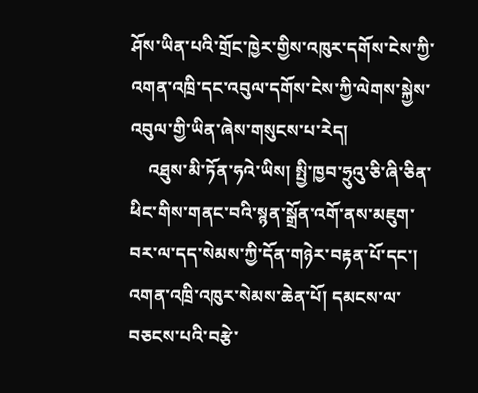ཤོས་ཡིན་པའི་གྲོང་ཁྱེར་གྱིས་འཁུར་དགོས་ངེས་ཀྱི་འགན་འཁྲི་དང་འབུལ་དགོས་ངེས་ཀྱི་ལེགས་སྐྱེས་འབུལ་གྱི་ཡིན་ཞེས་གསུངས་པ་རེད།
    འཐུས་མི་ཏོན་ཧའེ་ཡིས། སྤྱི་ཁྱབ་ཧྲུའུ་ཅི་ཞི་ཅིན་ཕིང་གིས་གནང་བའི་སྙན་སྒྲོན་འགོ་ནས་མཇུག་བར་ལ་དད་སེམས་ཀྱི་དོན་གཉེར་བརྟན་པོ་དང་། འགན་འཁྲི་འཁུར་སེམས་ཆེན་པོ། དམངས་ལ་བཅངས་པའི་བརྩེ་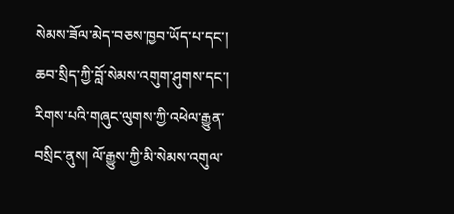སེམས་ཟོལ་མེད་བཅས་ཁྱབ་ཡོད་པ་དང་། ཆབ་སྲིད་ཀྱི་བློ་སེམས་འགུག་ཤུགས་དང་། རིགས་པའི་གཞུང་ལུགས་ཀྱི་འཕེལ་རྒྱུན་བསྲིང་ནུས། ལོ་རྒྱུས་ཀྱི་མི་སེམས་འགུལ་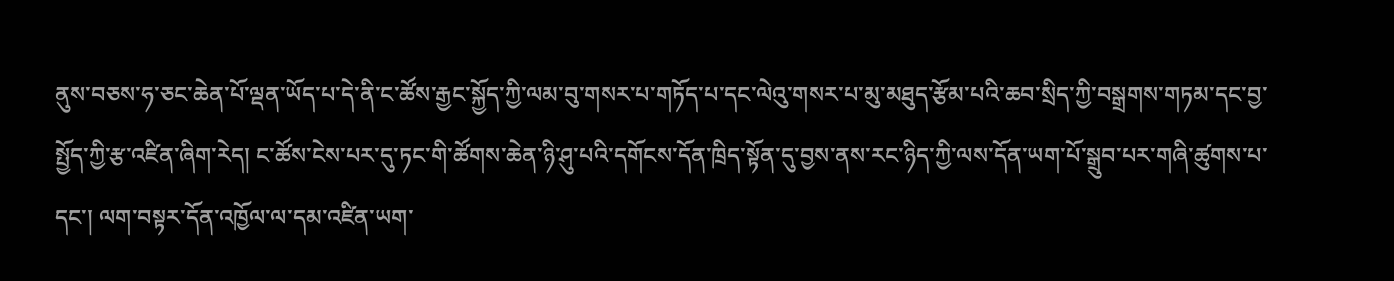ནུས་བཅས་ཧ་ཅང་ཆེན་པོ་ལྡན་ཡོད་པ་དེ་ནི་ང་ཚོས་རྒྱང་སྐྱོད་ཀྱི་ལམ་བུ་གསར་པ་གཏོད་པ་དང་ལེའུ་གསར་པ་མུ་མཐུད་རྩོམ་པའི་ཆབ་སྲིད་ཀྱི་བསྒྲགས་གཏམ་དང་བྱ་སྤྱོད་ཀྱི་རྩ་འཛིན་ཞིག་རེད། ང་ཚོས་ངེས་པར་དུ་ཏང་གི་ཚོགས་ཆེན་ཉི་ཤུ་པའི་དགོངས་དོན་ཁྲིད་སྟོན་དུ་བྱས་ནས་རང་ཉིད་ཀྱི་ལས་དོན་ཡག་པོ་སྒྲུབ་པར་གཞི་ཚུགས་པ་དང་། ལག་བསྟར་དོན་འཁྱོལ་ལ་དམ་འཛིན་ཡག་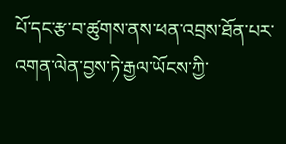པོ་དང་རྩ་བ་ཚུགས་ནས་ཕན་འབྲས་ཐོན་པར་འགན་ལེན་བྱས་ཏེ་རྒྱལ་ཡོངས་ཀྱི་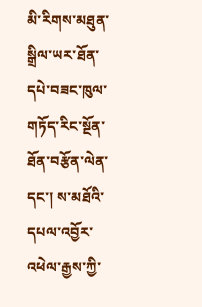མི་རིགས་མཐུན་སྒྲིལ་ཡར་ཐོན་དཔེ་བཟང་ཁུལ་གཏོད་རིང་སྔོན་ཐོན་བརྩོན་ལེན་དང་། ས་མཐོའི་དཔལ་འབྱོར་འཕེལ་རྒྱས་ཀྱི་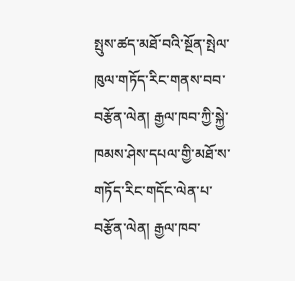སྤུས་ཚད་མཐོ་བའི་སྔོན་སྤེལ་ཁུལ་གཏོད་རིང་གནས་བབ་བརྩོན་ལེན། རྒྱལ་ཁབ་ཀྱི་སྐྱེ་ཁམས་ཤེས་དཔལ་གྱི་མཐོ་ས་གཏོད་རིང་གདོང་ལེན་པ་བརྩོན་ལེན། རྒྱལ་ཁབ་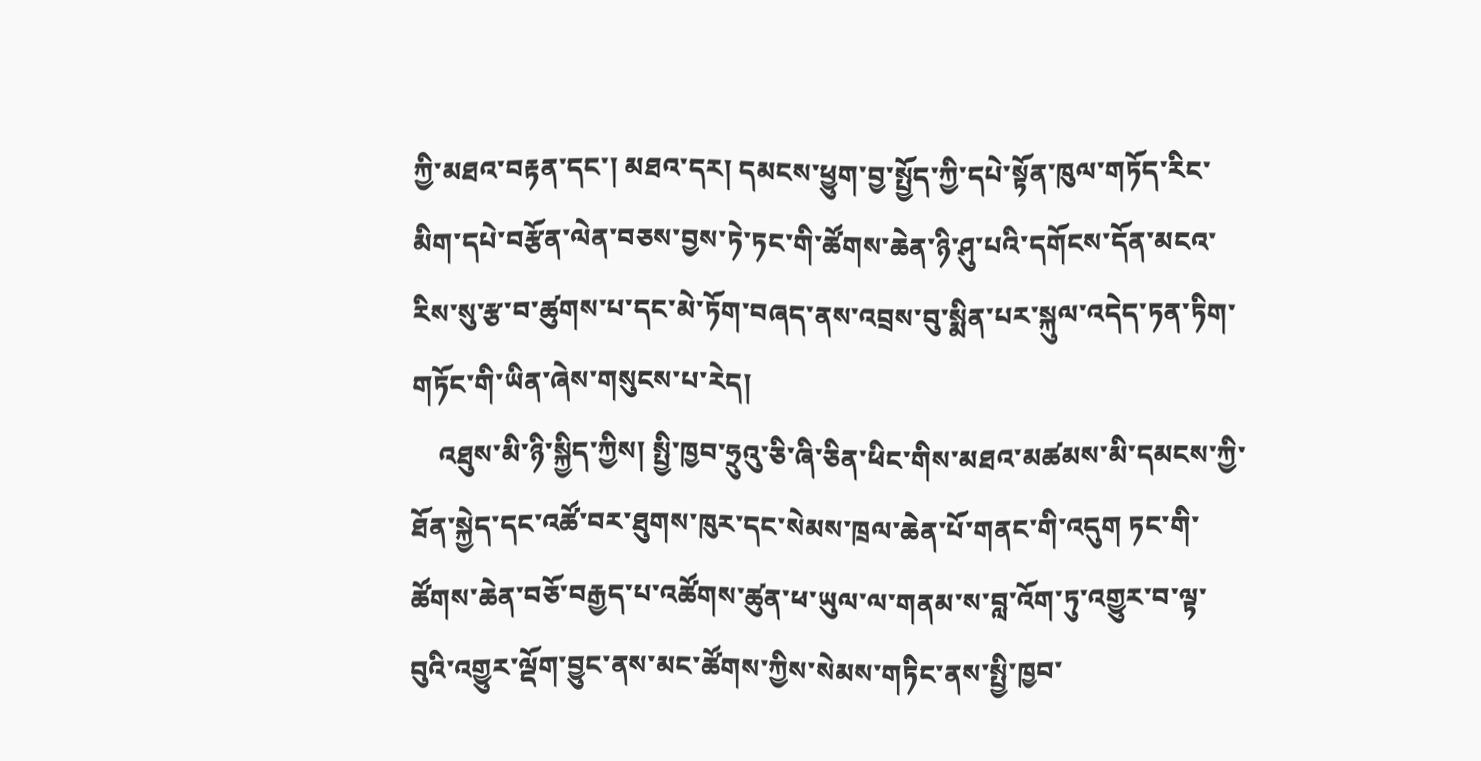ཀྱི་མཐའ་བརྟན་དང་། མཐའ་དར། དམངས་ཕྱུག་བྱ་སྤྱོད་ཀྱི་དཔེ་སྟོན་ཁུལ་གཏོད་རིང་མིག་དཔེ་བརྩོན་ལེན་བཅས་བྱས་ཏེ་ཏང་གི་ཚོགས་ཆེན་ཉི་ཤུ་པའི་དགོངས་དོན་མངའ་རིས་སུ་རྩ་བ་ཚུགས་པ་དང་མེ་ཏོག་བཞད་ནས་འབྲས་བུ་སྨིན་པར་སྐུལ་འདེད་ཏན་ཏིག་གཏོང་གི་ཡིན་ཞེས་གསུངས་པ་རེད།
    འཐུས་མི་ཉི་སྐྱིད་ཀྱིས། སྤྱི་ཁྱབ་ཧྲུའུ་ཅི་ཞི་ཅིན་ཕིང་གིས་མཐའ་མཚམས་མི་དམངས་ཀྱི་ཐོན་སྐྱེད་དང་འཚོ་བར་ཐུགས་ཁུར་དང་སེམས་ཁྲལ་ཆེན་པོ་གནང་གི་འདུག ཏང་གི་ཚོགས་ཆེན་བཅོ་བརྒྱད་པ་འཚོགས་ཚུན་ཕ་ཡུལ་ལ་གནམ་ས་བླ་འོག་ཏུ་འགྱུར་བ་ལྟ་བུའི་འགྱུར་ལྡོག་བྱུང་ནས་མང་ཚོགས་ཀྱིས་སེམས་གཏིང་ནས་སྤྱི་ཁྱབ་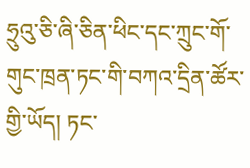ཧྲུའུ་ཅི་ཞི་ཅིན་ཕིང་དང་ཀྲུང་གོ་གུང་ཁྲན་ཏང་གི་བཀའ་དྲིན་ཚོར་གྱི་ཡོད། ཏང་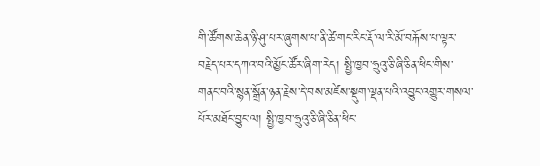གི་ཚོགས་ཆེན་ཉི་ཤུ་པར་ཞུགས་པ་ནི་ཚེ་གང་རིང་རྡོ་ལ་རི་མོ་བརྐོས་པ་ལྟར་བརྗེད་པར་དཀའ་བའི་མྱོང་ཚོར་ཞིག་རེད། སྤྱི་ཁྱབ་ཧྲུའུ་ཅི་ཞི་ཅིན་ཕིང་གིས་གནང་བའི་སྙན་སྒྲོན་ཉན་རྗེས་དེ་བས་མཛེས་སྡུག་ལྡན་པའི་འབྱུང་འགྱུར་གསལ་པོར་མཐོང་བྱུང་ལ། སྤྱི་ཁྱབ་ཧྲུའུ་ཅི་ཞི་ཅིན་ཕིང་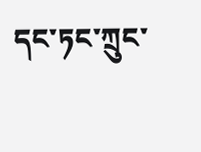དང་ཏང་ཀྲུང་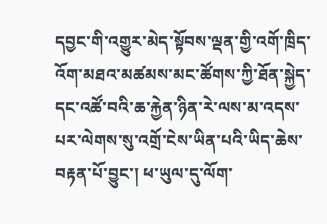དབྱང་གི་འགྱུར་མེད་སྟོབས་ལྡན་གྱི་འགོ་ཁྲིད་འོག་མཐའ་མཚམས་མང་ཚོགས་ཀྱི་ཐོན་སྐྱེད་དང་འཚོ་བའི་ཆ་རྐྱེན་ཉིན་རེ་ལས་མ་འདས་པར་ལེགས་སུ་འགྲོ་ངེས་ཡིན་པའི་ཡིད་ཆེས་བརྟན་པོ་བྱུང་། ཕ་ཡུལ་དུ་ལོག་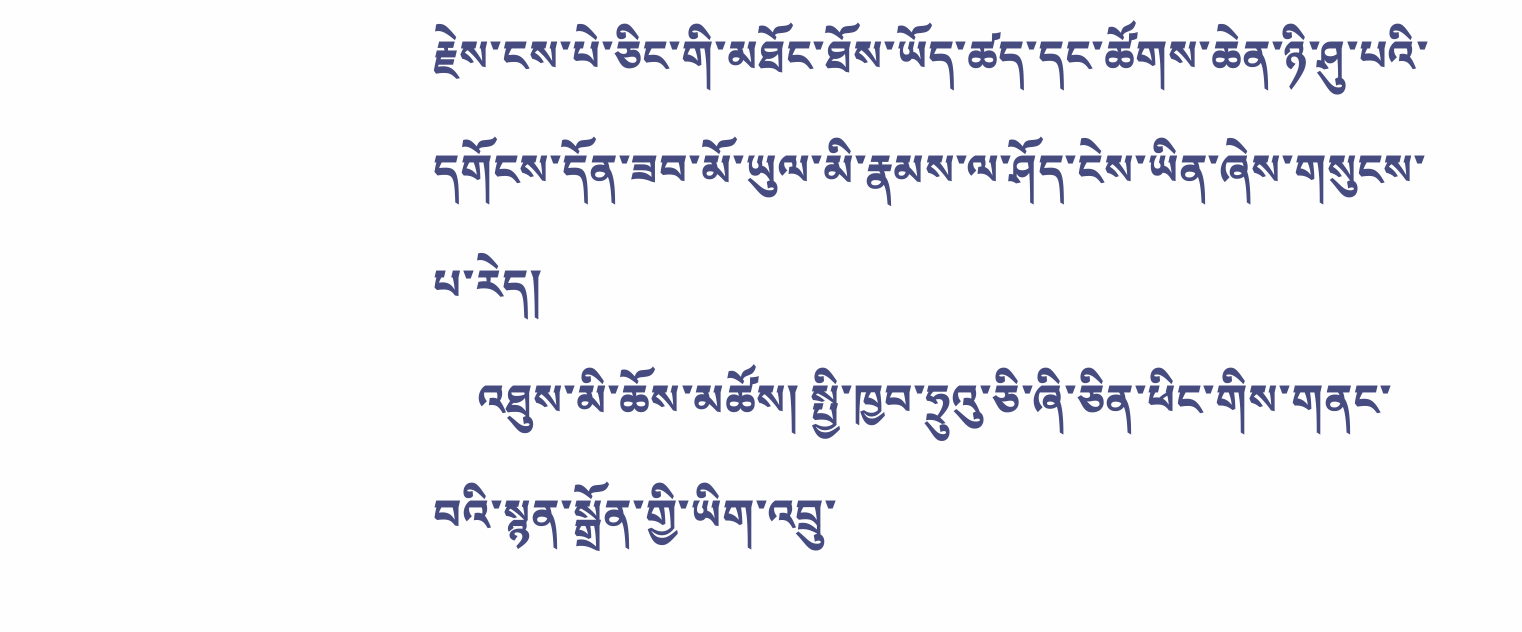རྗེས་ངས་པེ་ཅིང་གི་མཐོང་ཐོས་ཡོད་ཚད་དང་ཚོགས་ཆེན་ཉི་ཤུ་པའི་དགོངས་དོན་ཟབ་མོ་ཡུལ་མི་རྣམས་ལ་ཤོད་ངེས་ཡིན་ཞེས་གསུངས་པ་རེད།
    འཐུས་མི་ཆོས་མཚོས། སྤྱི་ཁྱབ་ཧྲུའུ་ཅི་ཞི་ཅིན་ཕིང་གིས་གནང་བའི་སྙན་སྒྲོན་གྱི་ཡིག་འབྲུ་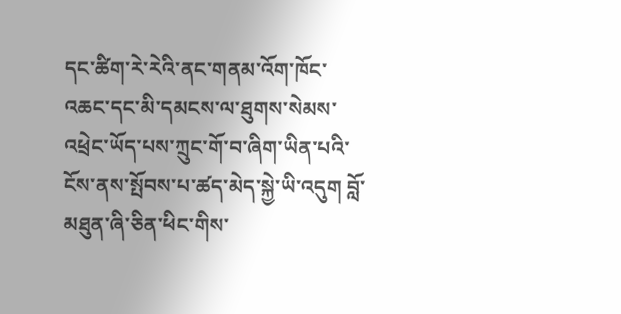དང་ཚིག་རེ་རེའི་ནང་གནམ་འོག་ཁོང་འཆང་དང་མི་དམངས་ལ་ཐུགས་སེམས་འཕྲེང་ཡོད་པས་ཀྲུང་གོ་བ་ཞིག་ཡིན་པའི་ངོས་ནས་སྤོབས་པ་ཚད་མེད་སྐྱེ་ཡི་འདུག བློ་མཐུན་ཞི་ཅིན་ཕིང་གིས་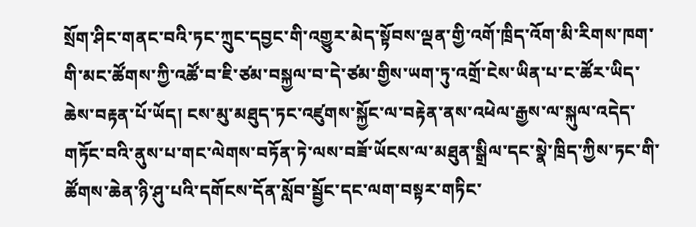སྲོག་ཤིང་གནང་བའི་ཏང་ཀྲུང་དབྱང་གི་འགྱུར་མེད་སྟོབས་ལྡན་གྱི་འགོ་ཁྲིད་འོག་མི་རིགས་ཁག་གི་མང་ཚོགས་ཀྱི་འཚོ་བ་ཇི་ཙམ་བསྐྱལ་བ་དེ་ཙམ་གྱིས་ཡག་ཏུ་འགྲོ་ངེས་ཡིན་པ་ང་ཚོར་ཡིད་ཆེས་བརྟན་པོ་ཡོད། ངས་མུ་མཐུད་ཏང་འཛུགས་སྐྱོང་ལ་བརྟེན་ནས་འཕེལ་རྒྱས་ལ་སྐུལ་འདེད་གཏོང་བའི་ནུས་པ་གང་ལེགས་བཏོན་ཏེ་ལས་བཟོ་ཡོངས་ལ་མཐུན་སྒྲིལ་དང་སྣེ་ཁྲིད་ཀྱིས་ཏང་གི་ཚོགས་ཆེན་ཉི་ཤུ་པའི་དགོངས་དོན་སློབ་སྦྱོང་དང་ལག་བསྟར་གཏིང་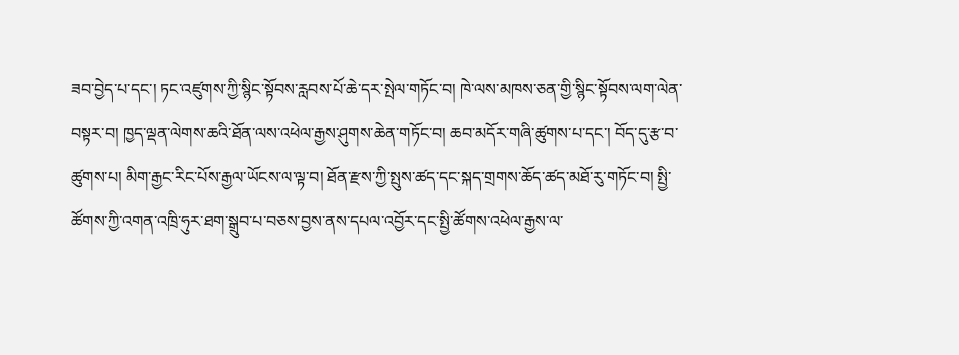ཟབ་བྱེད་པ་དང་། ཏང་འཛུགས་ཀྱི་སྙིང་སྟོབས་རླབས་པོ་ཆེ་དར་སྤེལ་གཏོང་བ། ཁེ་ལས་མཁས་ཅན་གྱི་སྙིང་སྟོབས་ལག་ལེན་བསྟར་བ། ཁྱད་ལྡན་ལེགས་ཆའི་ཐོན་ལས་འཕེལ་རྒྱས་ཤུགས་ཆེན་གཏོང་བ། ཆབ་མདོར་གཞི་ཚུགས་པ་དང་། བོད་དུ་རྩ་བ་ཚུགས་པ། མིག་རྒྱང་རིང་པོས་རྒྱལ་ཡོངས་ལ་ལྟ་བ། ཐོན་རྫས་ཀྱི་སྤུས་ཚད་དང་སྐད་གྲགས་ཆོད་ཚད་མཐོ་རུ་གཏོང་བ། སྤྱི་ཚོགས་ཀྱི་འགན་འཁྲི་ཧུར་ཐག་སྒྲུབ་པ་བཅས་བྱས་ནས་དཔལ་འབྱོར་དང་སྤྱི་ཚོགས་འཕེལ་རྒྱས་ལ་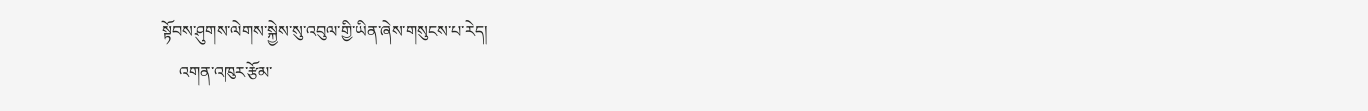སྟོབས་ཤུགས་ལེགས་སྐྱེས་སུ་འབུལ་གྱི་ཡིན་ཞེས་གསུངས་པ་རེད།
    འགན་འཁུར་རྩོམ་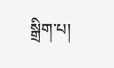སྒྲིག་པ།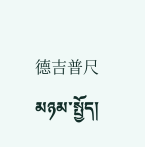德吉普尺
མཉམ་སྤྱོད།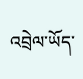འབྲེལ་ཡོད་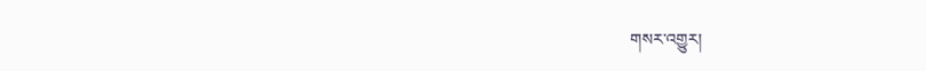གསར་འགྱུར།